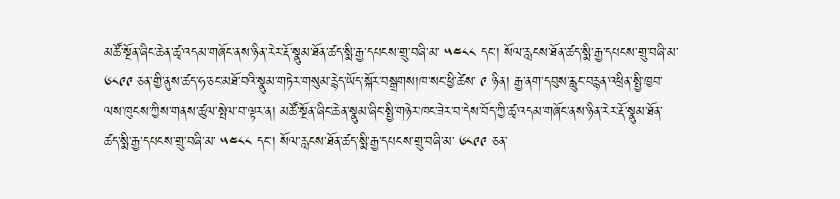མཚོ་སྔོན་ཞིང་ཆེན་ཚྭ་འདམ་གཞོང་ནས་ཉིན་རེར་རྡོ་སྣུམ་ཐོན་ཚད་སྨི་རྒྱ་དཔངས་གྲུ་བཞི་མ་ ༥༤༨༨ དང་། སོལ་རླངས་ཐོན་ཚད་སྨི་རྒྱ་དཔངས་གྲུ་བཞི་མ་ ༦༨༩༩ ཅན་གྱི་ནུས་ཚད་ཧ་ཅང་མཐོ་བའི་སྣུམ་གཏེར་གསུམ་རྙེད་ཡོད་སྐོར་བསྒྲགས།ཁ་སང་ཕྱི་ཚེས་ ༩ ཉིན། རྒྱ་ནག་དབུས་རླུང་བརྙན་འཕྲིན་སྤྱི་ཁྱབ་ལས་ཁུངས་ཀྱིས་གནས་ཚུལ་སྤེལ་བ་ལྟར་ན། མཚོ་སྔོན་ཞིང་ཆེན་སྣུམ་ཞིང་སྤྱི་གཉེར་ཁང་ཟེར་བ་དེས་བོད་ཀྱི་ཚྭ་འདམ་གཞོང་ནས་ཉིན་རེར་རྡོ་སྣུམ་ཐོན་ཚད་སྨི་རྒྱ་དཔངས་གྲུ་བཞི་མ་ ༥༤༨༨ དང་། སོལ་རླངས་ཐོན་ཚད་སྨི་རྒྱ་དཔངས་གྲུ་བཞི་མ་ ༦༨༩༩ ཅན་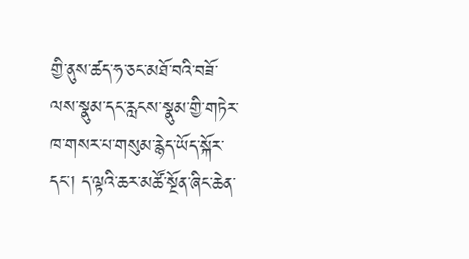གྱི་ནུས་ཚད་ཧ་ཅང་མཐོ་བའི་བཟོ་ལས་སྣུམ་དང་རླངས་སྣུམ་གྱི་གཏེར་ཁ་གསར་པ་གསུམ་རྙེད་ཡོད་སྐོར་དང་། ད་ལྟའི་ཆར་མཚོ་སྔོན་ཞིང་ཆེན་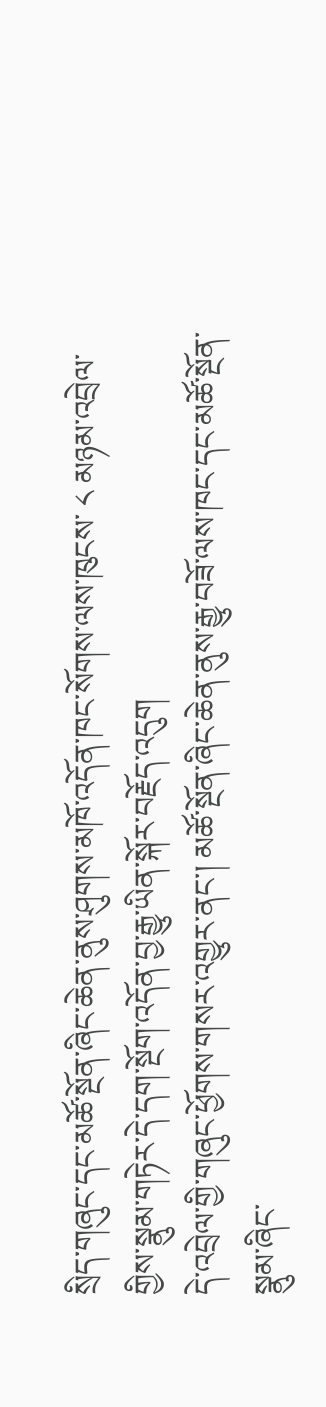སྲིད་གཞུང་དང་མཚོ་སྔོན་ཞིང་ཆེན་ནུས་ཤུགས་མཁོ་འདོན་ཁང་སོགས་ལས་ཁུངས་ ༨ མཉམ་འབྲེལ་གྱིས་སྣུམ་གཏེར་དེ་དག་སྔོག་འདོན་བྱ་རྒྱུ་ཡིན་སྐོར་བརྗོད་འདུག
དེ་འབྲེལ་གྱི་གཞུང་ཕྱོགས་གསར་འགྱུར་ནང་། མཚོ་སྔོན་ཞིང་ཆེན་ནུས་རྒྱུ་བཟོ་ལས་ཁང་དང་མཚོ་སྔོན་སྣུམ་ཞིང་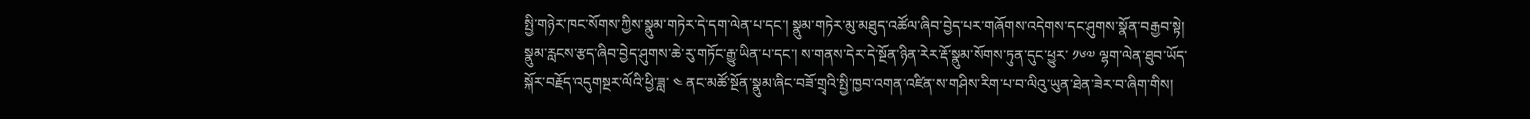སྤྱི་གཉེར་ཁང་སོགས་ཀྱིས་སྣུམ་གཏེར་དེ་དག་ལེན་པ་དང་། སྣུམ་གཏེར་མུ་མཐུད་འཚོལ་ཞིབ་བྱེད་པར་གཞོགས་འདེགས་དང་ཤུགས་སྣོན་བརྒྱབ་སྟེ། སྣུམ་རླངས་རྩད་ཞིབ་བྱེད་ཤུགས་ཆེ་རུ་གཏོང་རྒྱུ་ཡིན་པ་དང་། ས་གནས་དེར་དེ་སྔོན་ཉིན་རེར་རྡོ་སྣུམ་སོགས་ཏུན་དུང་ཕྱུར་ ༡༦༧ ལྷག་ལེན་ཐུབ་ཡོད་སྐོར་བརྗོད་འདུགསྔར་ལོའི་ཕྱི་ཟླ་ ༤ ནང་མཚོ་སྔོན་སྣུམ་ཞིང་བཟོ་གྲྭའི་སྤྱི་ཁྱབ་འགན་འཛིན་ས་གཤིས་རིག་པ་བ་ལིའུ་ཡུན་ཐེན་ཟེར་བ་ཞིག་གིས།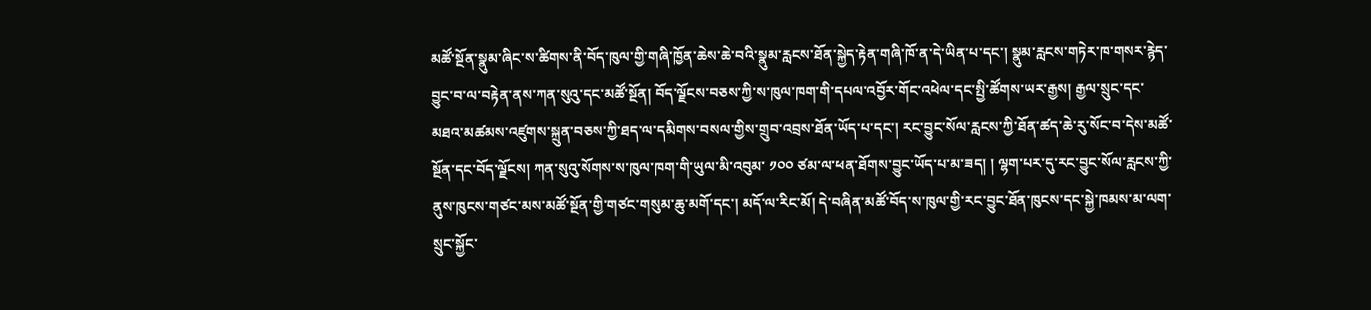མཚོ་སྔོན་སྣུམ་ཞིང་ས་ཚིགས་ནི་བོད་ཁུལ་གྱི་གཞི་ཁྱོན་ཆེས་ཆེ་བའི་སྣུམ་རླངས་ཐོན་སྐྱེད་རྟེན་གཞི་ཁོ་ན་དེ་ཡིན་པ་དང་། སྣུམ་རླངས་གཏེར་ཁ་གསར་རྙེད་བྱུང་བ་ལ་བརྟེན་ནས་ཀན་སུའུ་དང་མཚོ་སྔོན། བོད་ལྗོངས་བཅས་ཀྱི་ས་ཁུལ་ཁག་གི་དཔལ་འབྱོར་གོང་འཕེལ་དང་སྤྱི་ཚོགས་ཡར་རྒྱས། རྒྱལ་སྲུང་དང་མཐའ་མཚམས་འཛུགས་སྐྲུན་བཅས་ཀྱི་ཐད་ལ་དམིགས་བསལ་གྱིས་གྲུབ་འབྲས་ཐོན་ཡོད་པ་དང་། རང་བྱུང་སོལ་རླངས་ཀྱི་ཐོན་ཚད་ཆེ་རུ་སོང་བ་དེས་མཚོ་སྔོན་དང་བོད་ལྗོངས། ཀན་སུའུ་སོགས་ས་ཁུལ་ཁག་གི་ཡུལ་མི་འབུམ་ ༡༠༠ ཙམ་ལ་ཕན་ཐོགས་བྱུང་ཡོད་པ་མ་ཟད། ། ལྷག་པར་དུ་རང་བྱུང་སོལ་རླངས་ཀྱི་ནུས་ཁུངས་གཙང་མས་མཚོ་སྔོན་གྱི་གཙང་གསུམ་ཆུ་མགོ་དང་། མདོ་ལ་རིང་མོ། དེ་བཞིན་མཚོ་བོད་ས་ཁུལ་གྱི་རང་བྱུང་ཐོན་ཁུངས་དང་སྐྱེ་ཁམས་མ་ལག་སྲུང་སྐྱོང་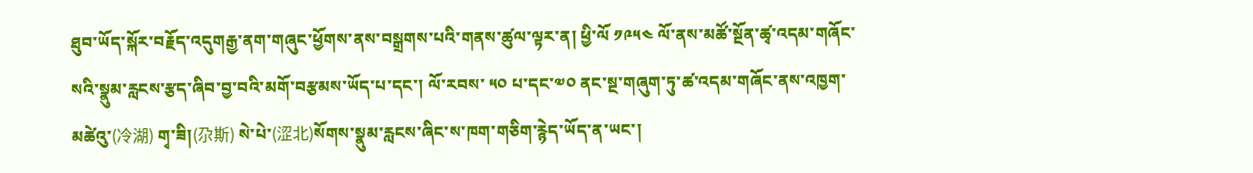ཐུབ་ཡོད་སྐོར་བརྗོད་འདུགརྒྱ་ནག་གཞུང་ཕྱོགས་ནས་བསྒྲགས་པའི་གནས་ཚུལ་ལྟར་ན། ཕྱི་ལོ ༡༩༥༤ ལོ་ནས་མཚོ་སྔོན་ཚྭ་འདམ་གཞོང་སའི་སྣུམ་རླངས་རྩད་ཞིབ་བྱ་བའི་མགོ་བརྩམས་ཡོད་པ་དང་། ལོ་རབས་ ༥༠ པ་དང་༧༠ ནང་སྔ་གཞུག་ཏུ་ཚ་འདམ་གཞོང་ནས་འཁྱག་མཚེའུ་(冷湖) གྭ་ཟི།(尕斯) སེ་པེ་(涩北)སོགས་སྣུམ་རླངས་ཞིང་ས་ཁག་གཅིག་རྙེད་ཡོད་ན་ཡང་།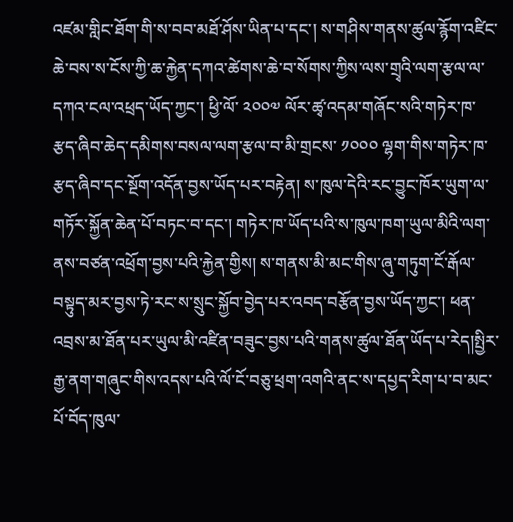འཛམ་གླིང་ཐོག་གི་ས་བབ་མཐོ་ཤོས་ཡིན་པ་དང་། ས་གཤིས་གནས་ཚུལ་རྙོག་འཛིང་ཆེ་བས་ས་ངོས་ཀྱི་ཆ་རྐྱེན་དཀའ་ཚེགས་ཆེ་བ་སོགས་ཀྱིས་ལས་གྲྭའི་ལག་རྩལ་ལ་དཀའ་ངལ་འཕྲད་ཡོད་ཀྱང་། ཕྱི་ལོ་ ༢༠༠༧ ལོར་ཚྭ་འདམ་གཞོང་སའི་གཏེར་ཁ་རྩད་ཞིབ་ཆེད་དམིགས་བསལ་ལག་རྩལ་བ་མི་གྲངས་ ༡༠༠༠ ལྷག་གིས་གཏེར་ཁ་རྩད་ཞིབ་དང་སྔོག་འདོན་བྱས་ཡོད་པར་བརྟེན། ས་ཁུལ་དེའི་རང་བྱུང་ཁོར་ཡུག་ལ་གཏོར་སྐྱོན་ཆེན་པོ་བཏང་བ་དང་། གཏེར་ཁ་ཡོད་པའི་ས་ཁུལ་ཁག་ཡུལ་མིའི་ལག་ནས་བཙན་འཕྲོག་བྱས་པའི་རྐྱེན་གྱིས། ས་གནས་མི་མང་གིས་ཞུ་གཏུག་ངོ་རྒོལ་བསྟུད་མར་བྱས་ཏེ་རང་ས་སྲུང་སྐྱོབ་བྱེད་པར་འབད་བརྩོན་བྱས་ཡོད་ཀྱང་། ཕན་འབྲས་མ་ཐོན་པར་ཡུལ་མི་འཛིན་བཟུང་བྱས་པའི་གནས་ཚུལ་ཐོན་ཡོད་པ་རེད།སྤྱིར་རྒྱ་ནག་གཞུང་གིས་འདས་པའི་ལོ་ངོ་བཅུ་ཕྲག་འགའི་ནང་ས་དཔྱད་རིག་པ་བ་མང་པོ་བོད་ཁུལ་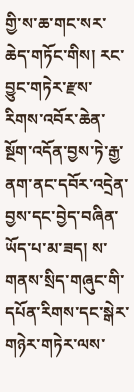གྱི་ས་ཆ་གང་སར་ཆེད་གཏོང་གིས། རང་བྱུང་གཏེར་རྫས་རིགས་འབོར་ཆེན་སྔོག་འདོན་བྱས་ཏེ་རྒྱ་ནག་ནང་དབོར་འདྲེན་བྱས་དང་བྱེད་བཞིན་ཡོད་པ་མ་ཟད། ས་གནས་སྲིད་གཞུང་གི་དཔོན་རིགས་དང་སྒེར་གཉེར་གཏེར་ལས་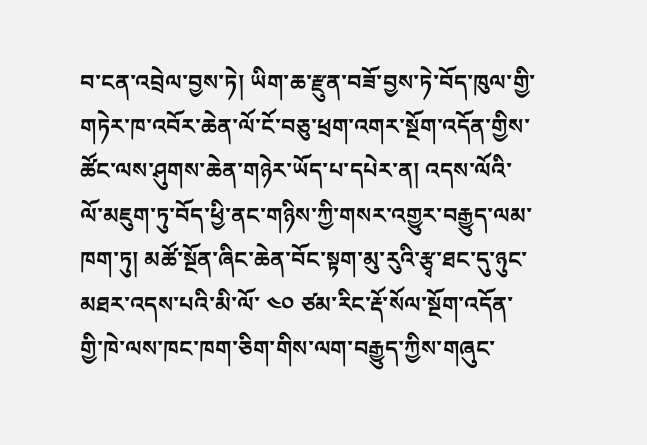བ་ངན་འབྲེལ་བྱས་ཏེ། ཡིག་ཆ་རྫུན་བཟོ་བྱས་ཏེ་བོད་ཁུལ་གྱི་གཏེར་ཁ་འབོར་ཆེན་ལོ་ངོ་བཅུ་ཕྲག་འགར་སྔོག་འདོན་གྱིས་ཚོང་ལས་ཤུགས་ཆེན་གཉེར་ཡོད་པ་དཔེར་ན། འདས་ལོའི་ལོ་མཇུག་ཏུ་བོད་ཕྱི་ནང་གཉིས་ཀྱི་གསར་འགྱུར་བརྒྱུད་ལམ་ཁག་ཏུ། མཚོ་སྔོན་ཞིང་ཆེན་བོང་སྟག་མུ་རུའི་རྩྭ་ཐང་དུ་ཉུང་མཐར་འདས་པའི་མི་ལོ་ ༤༠ ཙམ་རིང་རྡོ་སོལ་སྔོག་འདོན་གྱི་ཁེ་ལས་ཁང་ཁག་ཅིག་གིས་ལག་བརྒྱུད་ཀྱིས་གཞུང་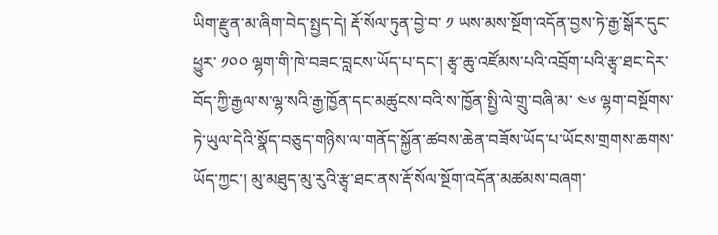ཡིག་རྫུན་མ་ཞིག་བེད་སྤྱད་དེ། རྡོ་སོལ་ཏུན་བྱེ་བ་ ༡ ཡས་མས་སྔོག་འདོན་བྱས་ཏེ་རྒྱ་སྒོར་དུང་ཕྱུར་ ༡༠༠ ལྷག་གི་ཁེ་བཟང་བླངས་ཡོད་པ་དང་། རྩྭ་ཆུ་འཛོམས་པའི་འབྲོག་པའི་རྩྭ་ཐང་དེར་བོད་ཀྱི་རྒྱལ་ས་ལྷ་སའི་རྒྱ་ཁྱོན་དང་མཚུངས་བའི་ས་ཁྱོན་སྤྱི་ལེ་གྲུ་བཞི་མ་ ༤༦ ལྷག་བསྔོགས་ཏེ་ཡུལ་དེའི་སྣོད་བཅུད་གཉིས་ལ་གནོད་སྐྱོན་ཚབས་ཆེན་བཟོས་ཡོད་པ་ཡོངས་གྲགས་ཆགས་ཡོད་ཀྱང་། མུ་མཐུད་མུ་རུའི་རྩྭ་ཐང་ནས་རྡོ་སོལ་སྔོག་འདོན་མཚམས་བཞག་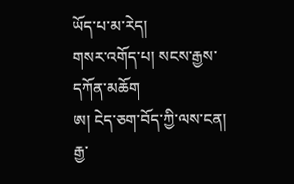ཡོད་པ་མ་རེད།
གསར་འགོད་པ། སངས་རྒྱས་དཀོན་མཆོག
ཨ། ངེད་ཅག་བོད་ཀྱི་ལས་ངན། རྒྱ་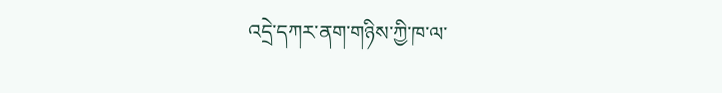འདྲེ་དཀར་ནག་གཉིས་ཀྱི་ཁ་ལ་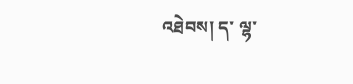འཐེབས། ད་ ལྷ་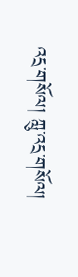འདྲ་གསོལ། ཀླུ་འདྲ་གསོལ།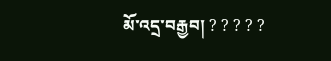མོ་འདྲ་བརྒྱབ། ? ? ? ? ?